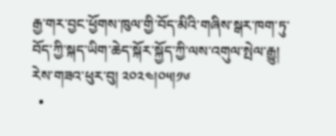རྒྱ་གར་བྱང་ཕྱོགས་ཁུལ་གྱི་བོད་མིའི་གཞིས་སྒར་ཁག་ཏུ་བོད་ཀྱི་སྐད་ཡིག་ཆེད་སྐོར་སྐྱོད་ཀྱི་ལས་འགུལ་སྤེལ་རྒྱུ།
རེས་གཟའ་ཕུར་བུ། ༢༠༢༤།༠༥།༡༦
  •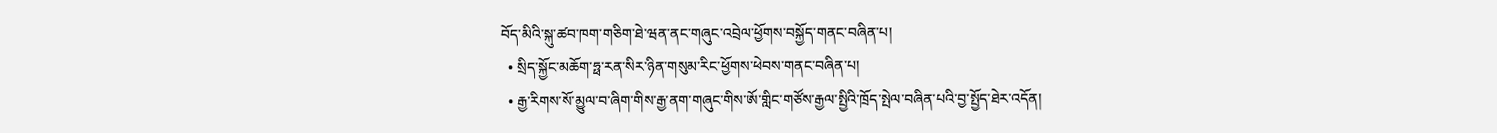བོད་མིའི་སྐུ་ཚབ་ཁག་གཅིག་ཐེ་ཝན་ནང་གཞུང་འབྲེལ་ཕྱོགས་བསྐྱོད་གནང་བཞིན་པ།
  • སྲིད་སྐྱོང་མཆོག་ཧྥ་རན་སིར་ཉིན་གསུམ་རིང་ཕྱོགས་ཕེབས་གནང་བཞིན་པ།
  • རྒྱ་རིགས་སོ་མྱུལ་བ་ཞིག་གིས་རྒྱ་ནག་གཞུང་གིས་ཨོ་གླིང་གཙོས་རྒྱལ་སྤྱིའི་ཁྲོད་སྤེལ་བཞིན་པའི་བྱ་སྤྱོད་ཐེར་འདོན།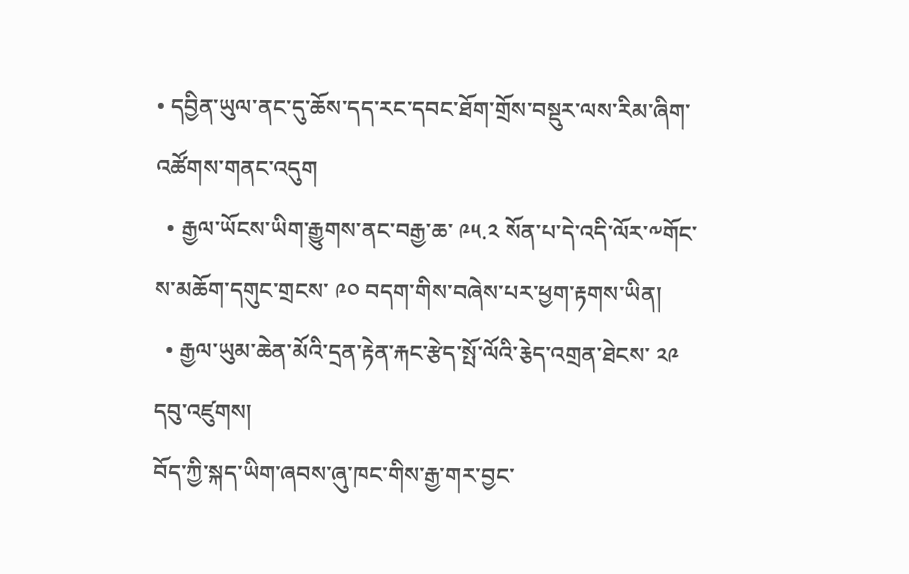• དབྱིན་ཡུལ་ནང་དུ་ཆོས་དད་རང་དབང་ཐོག་གྲོས་བསྡུར་ལས་རིམ་ཞིག་འཚོགས་གནང་འདུག
  • རྒྱལ་ཡོངས་ཡིག་རྒྱུགས་ནང་བརྒྱ་ཆ་ ༩༥.༢ སོན་པ་དེ་འདི་ལོར་༸གོང་ས་མཆོག་དགུང་གྲངས་ ༩༠ བདག་གིས་བཞེས་པར་ཕྱག་རྟགས་ཡིན།
  • རྒྱལ་ཡུམ་ཆེན་མོའི་དྲན་རྟེན་རྐང་རྩེད་སྤོ་ལོའི་རྕེད་འགྲན་ཐེངས་ ༢༩  དབུ་འཛུགས།
བོད་ཀྱི་སྐད་ཡིག་ཞབས་ཞུ་ཁང་གིས་རྒྱ་གར་བྱང་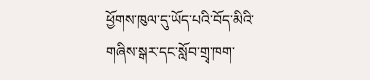ཕྱོགས་ཁུལ་དུ་ཡོད་པའི་བོད་མིའི་གཞིས་སྒར་དང་སློབ་གྲྭ་ཁག་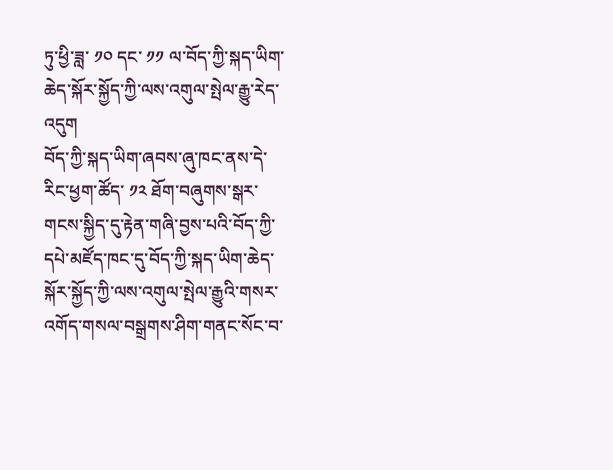ཏུ་ཕྱི་ཟླ་ ༡༠ དང་ ༡༡ ལ་བོད་ཀྱི་སྐད་ཡིག་ཆེད་སྐོར་སྐྱོད་ཀྱི་ལས་འགུལ་སྤེལ་རྒྱུ་རེད་འདུག
བོད་ཀྱི་སྐད་ཡིག་ཞབས་ཞུ་ཁང་ནས་དེ་རིང་ཕྱག་ཚོད་ ༡༢ ཐོག་བཞུགས་སྒར་གངས་སྐྱིད་དུ་རྟེན་གཞི་བྱས་པའི་བོད་ཀྱི་དཔེ་མཛོད་ཁང་དུ་བོད་ཀྱི་སྐད་ཡིག་ཆེད་སྐོར་སྐྱོད་ཀྱི་ལས་འགུལ་སྤེལ་རྒྱུའི་གསར་འགོད་གསལ་བསྒྲགས་ཤིག་གནང་སོང་བ་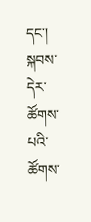དང་། སྐབས་དེར་ཚོགས་པའི་ཚོགས་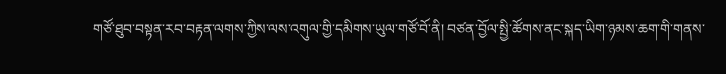གཙོ་ཐུབ་བསྟན་རབ་བརྟན་ལགས་ཀྱིས་ལས་འགུལ་གྱི་དམིགས་ཡུལ་གཙོ་བོ་ནི། བཙན་བྱོལ་སྤྱི་ཚོགས་ནང་སྐད་ཡིག་ཉམས་ཆག་གི་གནས་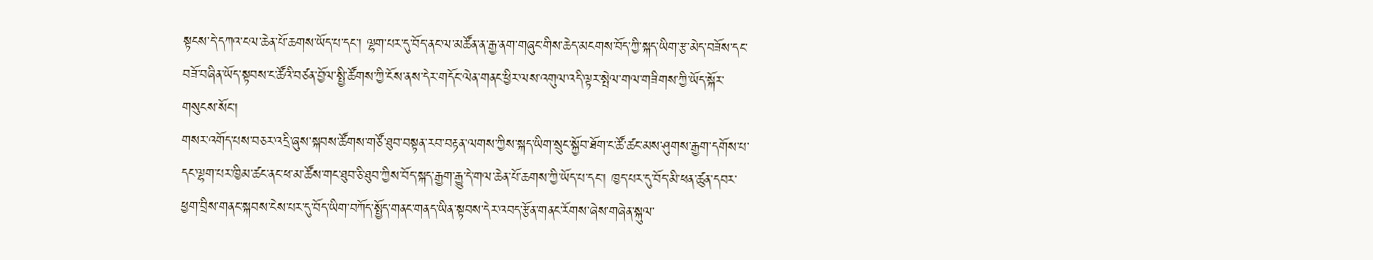སྟངས་དེ་དཀའ་ངལ་ཆེན་པོ་ཆགས་ཡོད་པ་དང་། ལྷག་པར་དུ་བོད་ནང་ལ་མཚོན་ན་རྒྱ་ནག་གཞུང་གིས་ཆེད་མངགས་བོད་ཀྱི་སྐད་ཡིག་རྩ་མེད་བཟོས་དང་བཟོ་བཞིན་ཡོད་སྟབས་ང་ཚོའི་བཙན་བྱོལ་སྤྱི་ཚོགས་ཀྱི་ངོས་ནས་དེར་གདོང་ལེན་གནང་ཕྱིར་ལས་འགུལ་འདི་ལྟར་སྤེལ་གལ་གཟིགས་ཀྱི་ཡོད་སྐོར་གསུངས་སོང་།
གསར་འགོད་པས་བཅར་འདྲི་ཞུས་སྐབས་ཚོགས་གཙོ་ཐུབ་བསྟན་རབ་བརྟན་ལགས་ཀྱིས་སྐད་ཡིག་སྲུང་སྐྱོབ་ཐོག་ང་ཚོ་ཚང་མས་ཤུགས་རྒྱག་དགོས་པ་དང་ལྷག་པར་ཁྱིམ་ཚང་ནང་ཕ་མ་ཚོས་གང་ཐུབ་ཅི་ཐུབ་ཀྱིས་བོད་སྐད་རྒྱག་རྒྱུ་དེ་གལ་ཆེན་པོ་ཆགས་ཀྱི་ཡོད་པ་དང་། ཁྱད་པར་དུ་བོད་མི་ཕན་ཚུན་དབར་ཕྱག་བྲིས་གནང་སྐབས་ངེས་པར་དུ་བོད་ཡིག་བཀོད་སྤྱོད་གནང་གནད་ཡིན་སྟབས་དེར་འབད་རྩོན་གནང་རོགས་ཞེས་གཞེན་སྐུལ་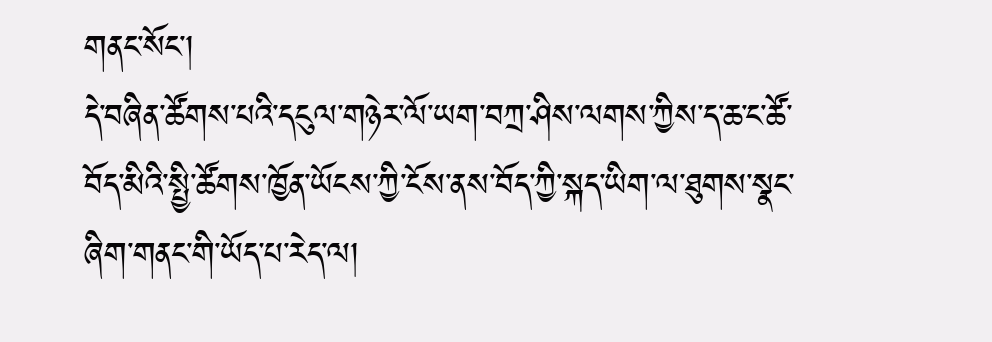གནང་སོང་།
དེ་བཞིན་ཚོགས་པའི་དངུལ་གཉེར་ལོ་ཡག་བཀྲ་ཤིས་ལགས་ཀྱིས་ད་ཆ་ང་ཚོ་བོད་མིའི་སྤྱི་ཚོགས་ཁྱོན་ཡོངས་ཀྱི་ངོས་ནས་བོད་ཀྱི་སྐད་ཡིག་ལ་ཐུགས་སྣང་ཞིག་གནང་གི་ཡོད་པ་རེད་ལ།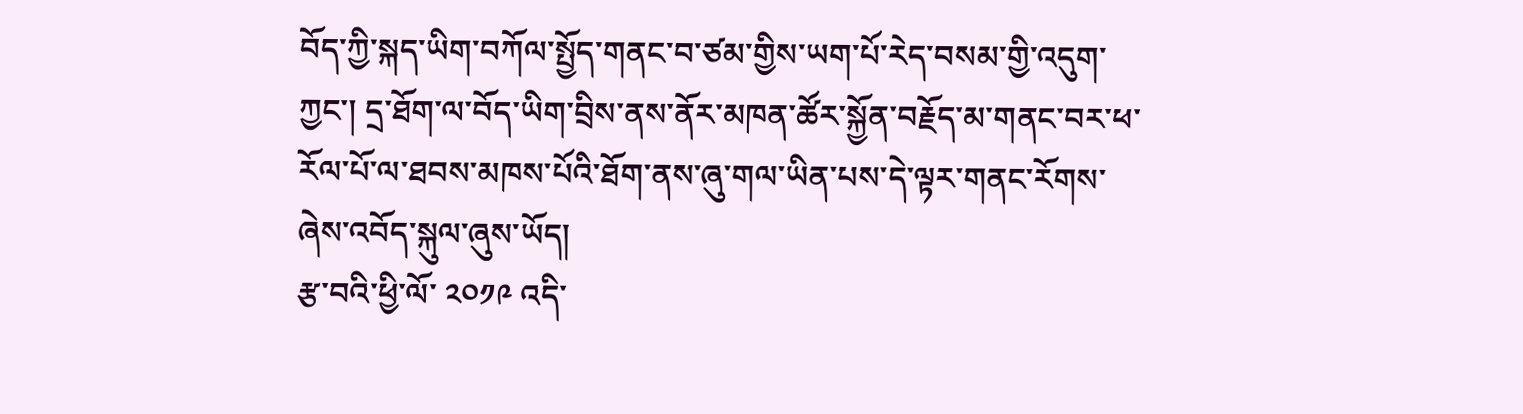བོད་ཀྱི་སྐད་ཡིག་བཀོལ་སྤྱོད་གནང་བ་ཙམ་གྱིས་ཡག་པོ་རེད་བསམ་གྱི་འདུག་ཀྱང་། དྲ་ཐོག་ལ་བོད་ཡིག་བྲིས་ནས་ནོར་མཁན་ཚོར་སྐྱོན་བརྗོད་མ་གནང་བར་ཕ་རོལ་པོ་ལ་ཐབས་མཁས་པོའི་ཐོག་ནས་ཞུ་གལ་ཡིན་པས་དེ་ལྟར་གནང་རོགས་ཞེས་འབོད་སྐུལ་ཞུས་ཡོད།
རྩ་བའི་ཕྱི་ལོ་ ༢༠༡༩ འདི་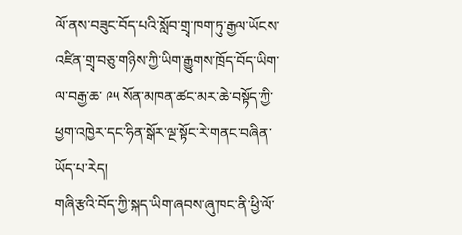ལོ་ནས་བཟུང་བོད་པའི་སློབ་གྲྭ་ཁག་ཏུ་རྒྱལ་ཡོངས་འཛིན་གྲྭ་བཅུ་གཉིས་ཀྱི་ཡིག་རྒྱུགས་ཁྲོད་བོད་ཡིག་ལ་བརྒྱ་ཆ་ ༩༥ སོན་མཁན་ཚང་མར་ཆེ་བསྟོད་ཀྱི་ཕྱག་འཁྱེར་དང་ཧིན་སྒོར་ལྔ་སྟོང་རེ་གནང་བཞིན་ཡོད་པ་རེད།
གཞི་རྩའི་བོད་ཀྱི་སྐད་ཡིག་ཞབས་ཞུ་ཁང་ནི་ཕྱི་ལོ་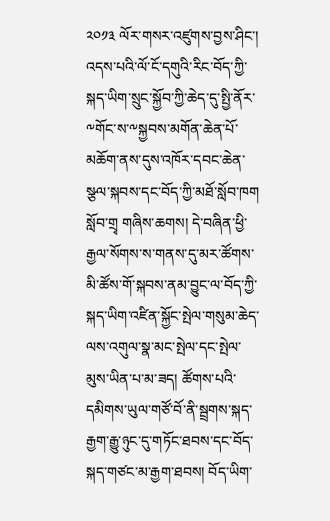༢༠༡༣ ལོར་གསར་འཛུགས་བྱས་ཤིང་། འདས་པའི་ལོ་ངོ་དགུའི་རིང་བོད་ཀྱི་སྐད་ཡིག་སྲུང་སྐྱོབ་ཀྱི་ཆེད་དུ་སྤྱི་ནོར་༸གོང་ས་༸སྐྱབས་མགོན་ཆེན་པོ་མཆོག་ནས་དུས་འཁོར་དབང་ཆེན་སྩལ་སྐབས་དང་བོད་ཀྱི་མཐོ་སློབ་ཁག སློབ་གྲྭ གཞིས་ཆགས། དེ་བཞིན་ཕྱི་རྒྱལ་སོགས་ས་གནས་དུ་མར་ཚོགས་མི་ཚོས་གོ་སྐབས་ནམ་བྱུང་ལ་བོད་ཀྱི་སྐད་ཡིག་འཛིན་སྐྱོང་སྤེལ་གསུམ་ཆེད་ལས་འགུལ་སྣ་མང་སྤེལ་དང་སྤེལ་མུས་ཡིན་པ་མ་ཟད། ཚོགས་པའི་དམིགས་ཡུལ་གཙོ་བོ་ནི་སྦྲགས་སྐད་རྒྱག་རྒྱུ་ཉུང་དུ་གཏོང་ཐབས་དང་བོད་སྐད་གཙང་མ་རྒྱག་ཐབས། བོད་ཡིག་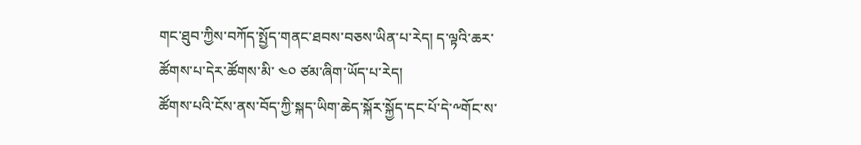གང་ཐུབ་ཀྱིས་བཀོད་སྤྱོད་གནང་ཐབས་བཅས་ཡིན་པ་རེད། ད་ལྟའི་ཆར་ཚོགས་པ་དེར་ཚོགས་མི་ ༤༠ ཙམ་ཞིག་ཡོད་པ་རེད།
ཚོགས་པའི་ངོས་ནས་བོད་ཀྱི་སྐད་ཡིག་ཆེད་སྐོར་སྐྱོད་དང་པོ་དེ་༸གོང་ས་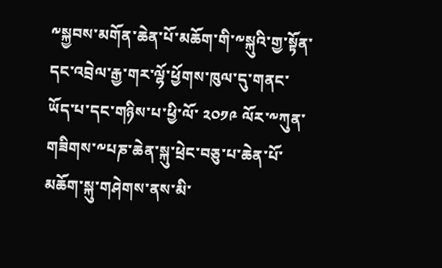༸སྐྱབས་མགོན་ཆེན་པོ་མཆོག་གི་༸སྐུའི་གྱ་སྟོན་དང་འབྲེལ་རྒྱ་གར་ལྷོ་ཕྱོགས་ཁུལ་དུ་གནང་ཡོད་པ་དང་གཉིས་པ་ཕྱི་ལོ་ ༢༠༡༩ ལོར་༸ཀུན་གཟིགས་༸པཎ་ཆེན་སྐུ་ཕྲེང་བཅུ་པ་ཆེན་པོ་མཆོག་སྐུ་གཤེགས་ནས་མི་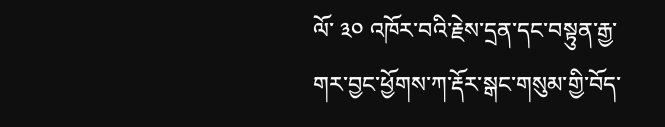ལོ་ ༣༠ འཁོར་བའི་རྗེས་དྲན་དང་བསྟུན་རྒྱ་གར་བྱང་ཕྱོགས་ཀ་རྡོར་སྒང་གསུམ་གྱི་བོད་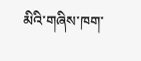མིའི་གཞིས་ཁག་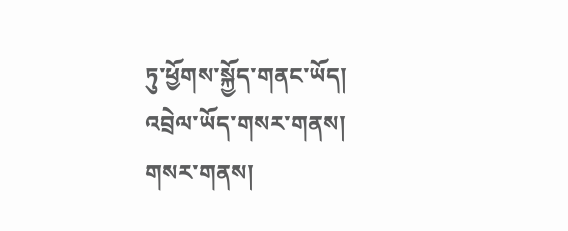ཏུ་ཕྱོགས་སྐྱོད་གནང་ཡོད།
འབྲེལ་ཡོད་གསར་གནས།
གསར་གནས།